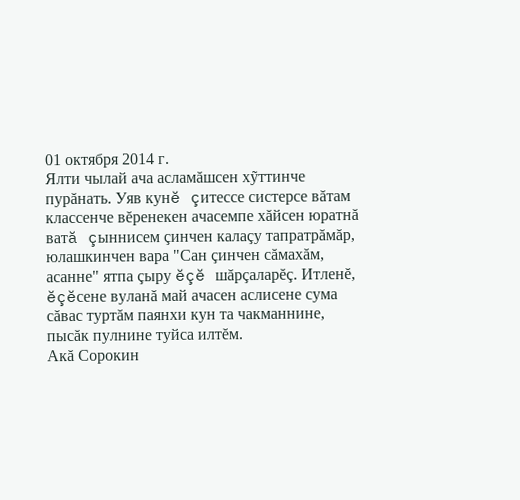01 октября 2014 г.
Ялти чылай ача асламăшсен хỹттинче пурăнать. Уяв кунĕ çитессе систерсе вăтам классенче вĕренекен ачасемпе хăйсен юратнă ватă çыннисем çинчен калаçу тапратрăмăр, юлашкинчен вара "Сан çинчен сăмахăм, асанне" ятпа çыру ĕçĕ шăрçаларĕç. Итленĕ, ĕçĕсене вуланă май ачасен аслисене сума сăвас туртăм паянхи кун та чакманнине, пысăк пулнине туйса илтĕм.
Акă Сорокин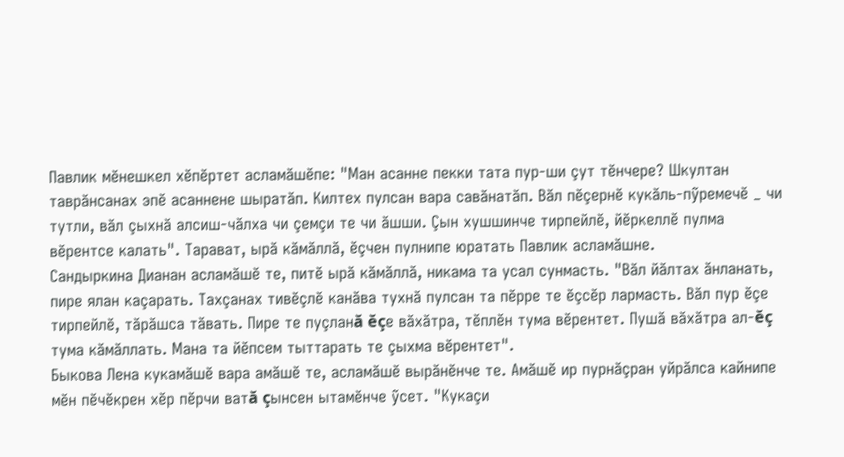Павлик мĕнешкел хĕпĕртет асламăшĕпе: "Ман асанне пекки тата пур-ши çут тĕнчере? Шкултан таврăнсанах эпĕ асаннене шыратăп. Килтех пулсан вара савăнатăп. Вăл пĕçернĕ кукăль-пỹремечĕ _ чи тутли, вăл çыхнă алсиш-чăлха чи çемçи те чи ăшши. Çын хушшинче тирпейлĕ, йĕркеллĕ пулма вĕрентсе калать". Тарават, ырă кăмăллă, ĕçчен пулнипе юратать Павлик асламăшне.
Сандыркина Дианан асламăшĕ те, питĕ ырă кăмăллă, никама та усал сунмасть. "Вăл йăлтах ăнланать, пире ялан каçарать. Тахçанах тивĕçлĕ канăва тухнă пулсан та пĕрре те ĕçсĕр лармасть. Вăл пур ĕçе тирпейлĕ, тăрăшса тăвать. Пире те пуçланă ĕçе вăхăтра, тĕплĕн тума вĕрентет. Пушă вăхăтра ал-ĕç тума кăмăллать. Мана та йĕпсем тыттарать те çыхма вĕрентет".
Быкова Лена кукамăшĕ вара амăшĕ те, асламăшĕ вырăнĕнче те. Амăшĕ ир пурнăçран уйрăлса кайнипе мĕн пĕчĕкрен хĕр пĕрчи ватă çынсен ытамĕнче ỹсет. "Кукаçи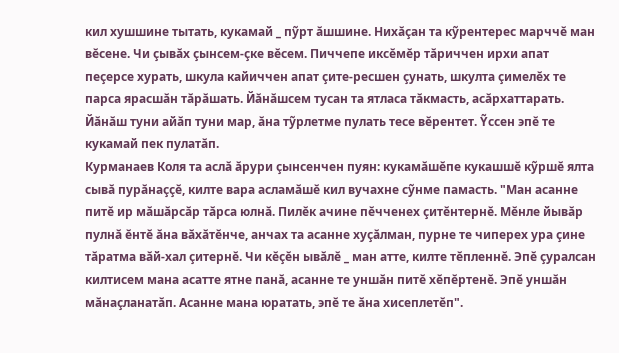кил хушшине тытать, кукамай _ пỹрт ăшшине. Нихăçан та кỹрентерес марччĕ ман вĕсене. Чи çывăх çынсем-çке вĕсем. Пиччепе иксĕмĕр тăриччен ирхи апат пeçерсе хурать, шкула кайиччен апат çите-ресшeн çунать, шкулта çимелĕх те парса ярасшăн тăрăшать. Йăнăшсем тусан та ятласа тăкмасть, асăрхаттарать. Йăнăш туни айăп туни мар, ăна тỹрлетме пулать тесе вĕрентет. Ỹссен эпĕ те кукамай пек пулатăп.
Курманаев Коля та аслă ăрури çынсенчен пуян: кукамăшĕпе кукашшĕ кỹршĕ ялта сывă пурăнаççĕ, килте вара асламăшĕ кил вучахне сỹнме памасть. "Ман асанне питĕ ир мăшăрсăр тăрса юлнă. Пилĕк ачине пĕчченех çитĕнтернĕ. Мĕнле йывăр пулнă ĕнтĕ ăна вăхăтĕнче, анчах та асанне хуçăлман, пурне те чиперех ура çине тăратма вăй-хал çитернĕ. Чи кĕçĕн ывăлĕ _ ман атте, килте тĕпленнĕ. Эпĕ çуралсан килтисем мана асатте ятне панă, асанне те уншăн питĕ хĕпĕртенĕ. Эпĕ уншăн мăнаçланатăп. Асанне мана юратать, эпĕ те ăна хисеплетĕп".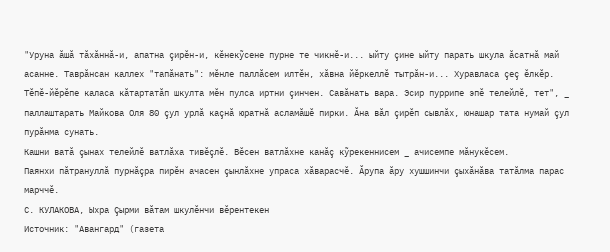"Уруна ăшă тăхăннă-и, апатна çирĕн-и, кĕнекỹсене пурне те чикнĕ-и... ыйту çине ыйту парать шкула ăсатнă май асанне. Таврăнсан каллех "тапăнать": мĕнле паллăсем илтĕн, хăвна йĕркеллĕ тытрăн-и... Хуравласа çеç ĕлкĕр. Тĕпĕ-йĕрĕпе каласа кăтартатăп шкулта мĕн пулса иртни çинчен. Савăнать вара. Эсир пуррипе эпĕ телейлĕ, тет", _ паллаштарать Майкова Оля 80 çул урлă каçнă юратнă асламăшĕ пирки. Ăна вăл çирĕп сывлăх, юнашар тата нумай çул пурăнма сунать.
Кашни ватă çынах телейлĕ ватлăха тивĕçлĕ. Вĕсен ватлăхне канăç кỹрекеннисем _ ачисемпе мăнукĕсем.
Паянхи пăтрануллă пурнăçра пирĕн ачасен çынлăхне упраса хăварасчĕ. Ăрупа ăру хушшинчи çыхăнăва татăлма парас марччĕ.
С. КУЛАКОВА, Ыхра Çырми вăтам шкулĕнчи вĕрентекен
Источник: "Авангард" (газета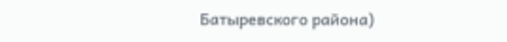Батыревского района)